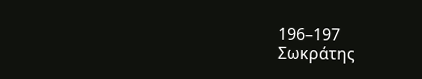196–197
Σωκράτης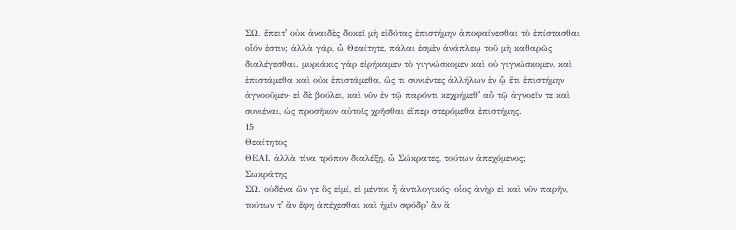ΣΩ. ἔπειτʼ οὐκ ἀναιδὲς δοκεῖ μὴ εἰδότας ἐπιστήμην ἀποφαίνεσθαι τὸ ἐπίστασθαι οἷόν ἐστιν; ἀλλὰ γάρ, ὦ Θεαίτητε, πάλαι ἐσμὲν ἀνάπλεῳ τοῦ μὴ καθαρῶς διαλέγεσθαι. μυριάκις γὰρ εἰρήκαμεν τὸ γιγνώσκομεν καὶ οὐ γιγνώσκομεν, καὶ ἐπιστάμεθα καὶ οὐκ ἐπιστάμεθα, ὥς τι συνιέντες ἀλλήλων ἐν ᾧ ἔτι ἐπιστήμην ἀγνοοῦμεν· εἰ δὲ βούλει, καὶ νῦν ἐν τῷ παρόντι κεχρήμεθʼ αὖ τῷ ἀγνοεῖν τε καὶ συνιέναι, ὡς προσῆκον αὐτοῖς χρῆσθαι εἴπερ στερόμεθα ἐπιστήμης.
15
Θεαίτητος
ΘΕΑΙ. ἀλλὰ τίνα τρόπον διαλέξῃ, ὦ Σώκρατες, τούτων ἀπεχόμενος;
Σωκράτης
ΣΩ. οὐδένα ὤν γε ὃς εἰμί, εἰ μέντοι ἦ ἀντιλογικός· οἷος ἀνὴρ εἰ καὶ νῦν παρῆν, τούτων τʼ ἂν ἔφη ἀπέχεσθαι καὶ ἡμῖν σφόδρʼ ἂν ἃ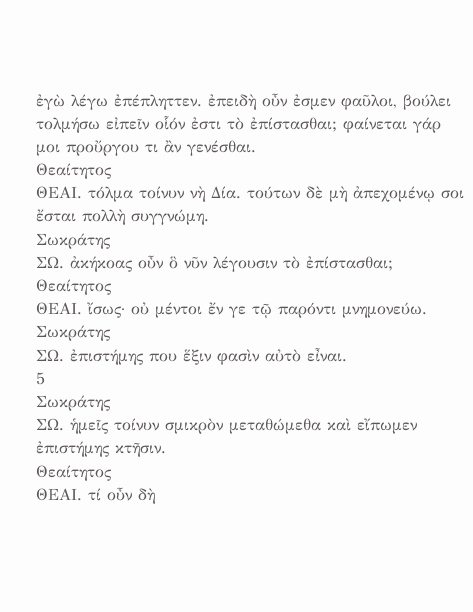ἐγὼ λέγω ἐπέπληττεν. ἐπειδὴ οὖν ἐσμεν φαῦλοι, βούλει τολμήσω εἰπεῖν οἷόν ἐστι τὸ ἐπίστασθαι; φαίνεται γάρ μοι προὔργου τι ἂν γενέσθαι.
Θεαίτητος
ΘΕΑΙ. τόλμα τοίνυν νὴ Δία. τούτων δὲ μὴ ἀπεχομένῳ σοι ἔσται πολλὴ συγγνώμη.
Σωκράτης
ΣΩ. ἀκήκοας οὖν ὃ νῦν λέγουσιν τὸ ἐπίστασθαι;
Θεαίτητος
ΘΕΑΙ. ἴσως· οὐ μέντοι ἔν γε τῷ παρόντι μνημονεύω.
Σωκράτης
ΣΩ. ἐπιστήμης που ἕξιν φασὶν αὐτὸ εἶναι.
5
Σωκράτης
ΣΩ. ἡμεῖς τοίνυν σμικρὸν μεταθώμεθα καὶ εἴπωμεν ἐπιστήμης κτῆσιν.
Θεαίτητος
ΘΕΑΙ. τί οὖν δὴ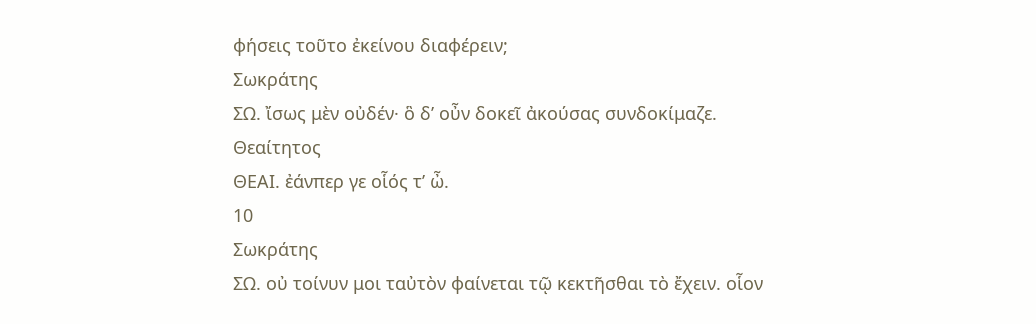φήσεις τοῦτο ἐκείνου διαφέρειν;
Σωκράτης
ΣΩ. ἴσως μὲν οὐδέν· ὃ δʼ οὖν δοκεῖ ἀκούσας συνδοκίμαζε.
Θεαίτητος
ΘΕΑΙ. ἐάνπερ γε οἷός τʼ ὦ.
10
Σωκράτης
ΣΩ. οὐ τοίνυν μοι ταὐτὸν φαίνεται τῷ κεκτῆσθαι τὸ ἔχειν. οἷον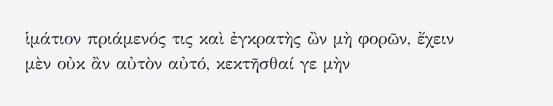ἱμάτιον πριάμενός τις καὶ ἐγκρατὴς ὢν μὴ φορῶν, ἔχειν μὲν οὐκ ἂν αὐτὸν αὐτό, κεκτῆσθαί γε μὴν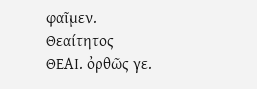φαῖμεν.
Θεαίτητος
ΘΕΑΙ. ὀρθῶς γε.